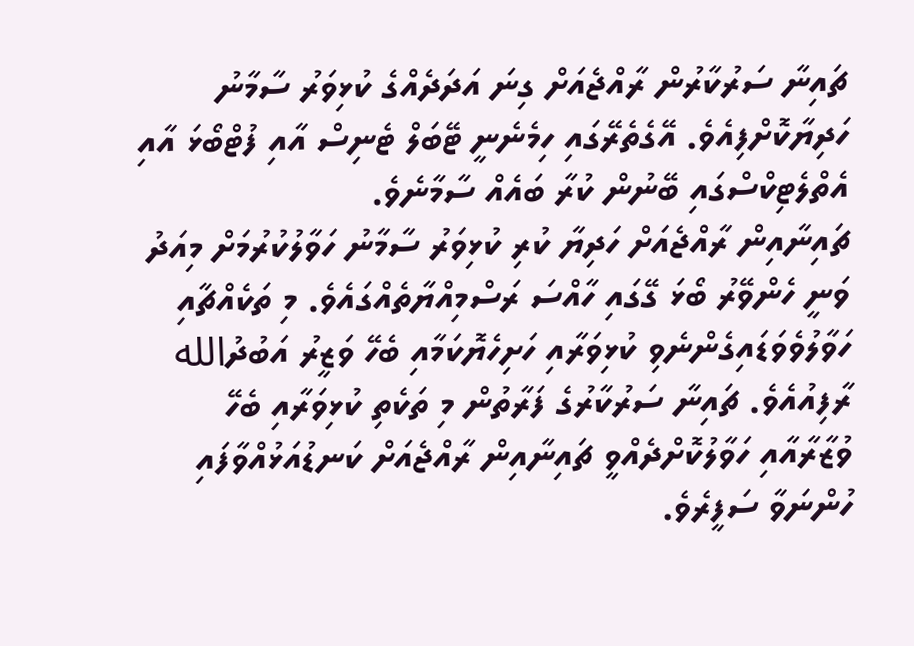ޗައިނާ ސަރުކާރުން ރާއްޖެއަށް ގިނަ އަދަދެއްގެ ކުޅިވަރު ސާމާނު ހަދިޔާކޮށްފިއެވެ. އޭގެތެރޭގައި ހިމެނެނީ ޓޭބަލް ޓެނިސް އާއި ފުޓްބޯޅަ އާއި އެތްލެޓިކްސްގައި ބޭނުން ކުރާ ބައެއް ސާމާނެވެ.
ޗައިނާއިން ރާއްޖެއަށް ހަދިޔާ ކުރި ކުޅިވަރު ސާމާނު ހަވާލުކުރުމަށް މިއަދު ވަނީ ހެންވޭރު ބޯޅަ ގޭގައި ހާއްސަ ރަސްމިއްޔާތެއްގައެވެ. މި ތަކެއްޗާއި ހަވާލުވެވަޑައިގެންނެވި ކުޅިވަރާއި ހަށިހެޔޮކަމާއި ބެހޭ ވަޒީރު އަބުދުالله ރާފިއުއެވެ. ޗައިނާ ސަރުކާރުގެ ފަރާތުން މި ތަކެތި ކުޅިވަރާއި ބެހޭ ވުޒާރާއާއި ހަވާލުކޮށްދެއްވީ ޗައިނާއިން ރާއްޖެއަށް ކަނޑުއަޅުއްވާފައި ހުންނަވާ ސަފީރެވެ.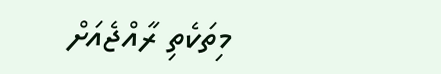މިތަކެތި ރާއްޖެއަށް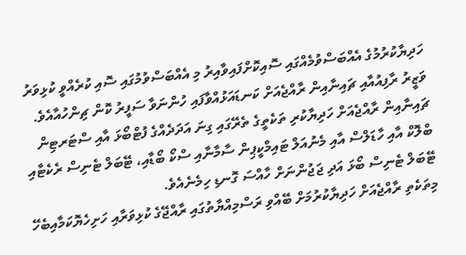ހަދިޔާކުރުމުގެ އެއްބަސްވުމެއްގައި ސޮއިކޮށްފައިވާއިރު މި އެއްބަސްވުމުގައި ސޮއި ކުރެއްވީ ކުޅިވަރު ވަޒީރު ރާފިއުއާއި ޗައިނާއިން ރާއްޖެއަށް ކަނޑައަޅުއްވާފައި ހުންނަވާ ސަފީރު ކޮން ޗިންހުއާއެވެ.
ޗައިނާއިން ރާއްޖެއަށް ހަދިޔާކުރި ތަކެތީގެ ތެރޭގައި ގިނަ އަދަދެއްގެ ފުޓްބޯޅަ އާއި ސްޓަރޓިން ބްލޮކް އާއި ހާޑަލްސް އާއި މެނުއަލް ޓައިމްކީޕިން ސާމާނާއި ސްކޯ ބޯޑާއި، ޓޭބަލް ޓެނިސް ރެކެޓާއި ޓޭބަލް ޓެނިސް ބޯޅަ އަދި ޖަޖުންނަށް ހާއްސަ ގޮނޑި ހިމެނެއެވެ.
މިތަކެތި ރާއްޖެއަށް ހަދިޔާކުރުމަށް ބޭއްވި ރަސްމިއްޔާތުގައި ރާއްޖޭގެ ކުޅިވަރާއި ހަށިހެޔޮކަމާއިބެހޭ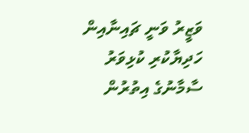ވަޒީރު ވަނީ ޗައިނާއިން ހަދިޔާކުރި ކުޅިވަރު ސާމާނުގެ އިތުރުން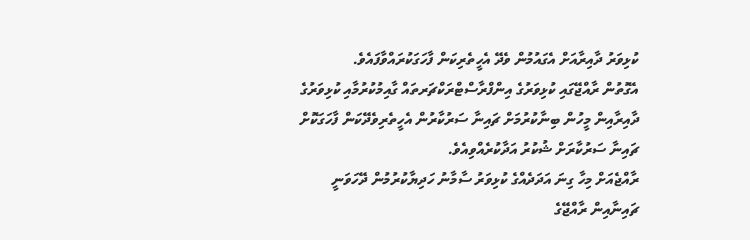ކުޅިވަރު ދާއިރާއަށް އެގައުމުން ވެދޭ އެހީތެރިކަން ފާހަގަކުރައްވާފައެވެ.
އެގޮތުން ރާއްޖޭގައި ކުޅިވަރުގެ އިންފްރާސްޓްރަކްޗަރތައް ގާއިމުކުރުމާއި ކުޅިވަރުގެ ދާއިރާއިން މީހުން ބިނާކުރުމަށް ޗައިނާ ސަރުކާރުން އެހީތެރިވެދޭކަން ފާހަގަކޮށް ޗައިނާ ސަރުކާރަށް ޝުކުރު އަދާކުރެއްވިއެވެ.
ރާއްޖެއަށް މިހާ ގިނަ އަދަދެއްގެ ކުޅިވަރު ސާމާނު ހަދިޔާކުރުމުން ދޭހަވަނީ ޗައިނާއިން ރާއްޖޭގެ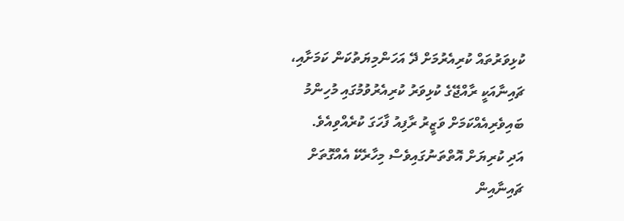ކުޅިވަރުތައް ކުރިއެރުމަށް ދޭ އަހަންމިޔަތުކަން ކަމަށާއި، ޗައިނާއަކީ ރާއްޖޭގެ ކުޅިވަރު ކުރިއެރުވުމުގައި މުހިންމު ބައިވެރިއެއްކަމަށް ވަޒީރު ރާފިއު ފާހަގަ ކުރެއްވިއެވެ.
އަދި ކުރިޔަށް އޮތްތަނުގައިވެސް މިހާރެކޭ އެއްގޮތަށް ޗައިނާއިން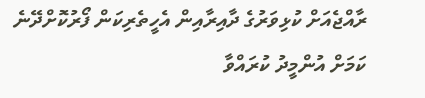ރާއްޖެއަށް ކުޅިވަރުގެ ދާއިރާއިން އެހީތެރިކަން ފޯރުކޮށްދޭނެ ކަމަށް އުންމީދު ކުރައްވާ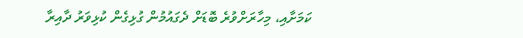ކަމަށާއި، މިހާރަށްވުރެ ބޮޑަށް ދެގައުމުން ގުޅިގެން ކުޅިވަރު ދާއިރާ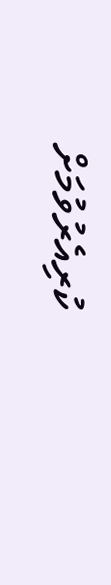ކުރިއެރުވުމަށް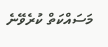މަސައްކަތް ކުރެވޭނެ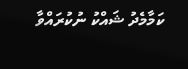ކަމާމެދު ޝައްކު ނުކުރައްވާ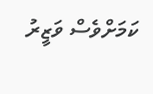ކަމަށްވެސް ވަޒީރު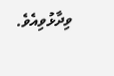ވިދާޅުވިއެވެ.